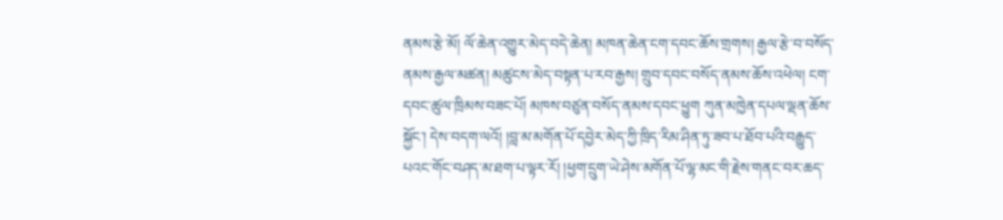ནམས་རྩེ་མོ། ལོ་ཆེན་འགྱུར་མེད་བདེ་ཆེན། མཁན་ཆེན་ངག་དབང་ཆོས་གྲགས། རྒྱལ་རྩེ་བ་བསོད་ནམས་རྒྱལ་མཚན། མཚུངས་མེད་བསྟན་པ་རབ་རྒྱས། གྲུབ་དབང་བསོད་ནམས་ཆོས་འཕེལ། ངག་དབང་ཚུལ་ཁྲིམས་བཟང་པོ། མཁས་བཙུན་བསོད་ནམས་དབང་ཕྱུག ཀུན་མཁྱེན་དཔལ་ལྡན་ཆོས་སྐྱོང་། དེས་བདག་ལའོ། །བླ་མ་མགོན་པོ་དབྱེར་མེད་ཀྱི་ཁྲིད་རིམ་ཤིན་ཏུ་ཟབ་པ་ཐོབ་པའི་བརྒྱུད་པའང་གོང་བཤད་མ་ཐག་པ་ལྟར་རོ། །ཕྱག་དྲུག་ཡེ་ཤེས་མགོན་པོ་ལྷ་མང་གི་རྗེས་གནང་བར་ཆད་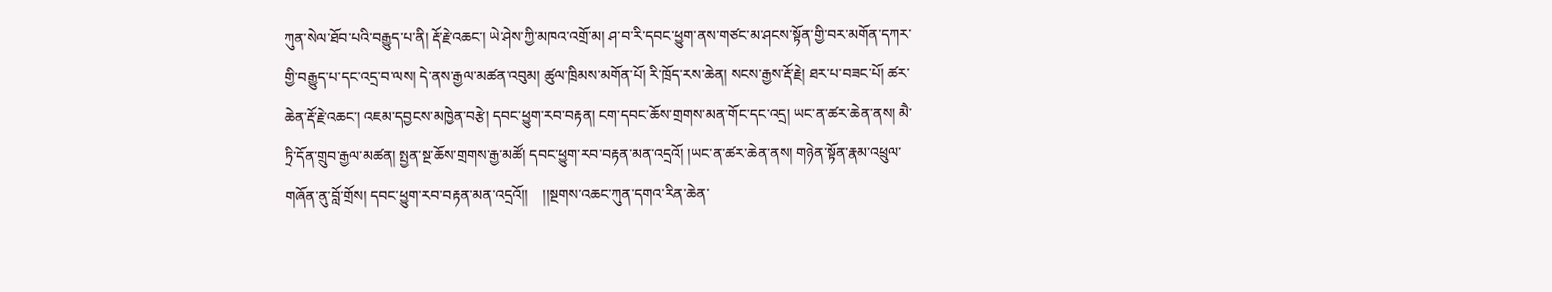ཀུན་སེལ་ཐོབ་པའི་བརྒྱུད་པ་ནི། རྡོ་རྗེ་འཆང་། ཡེ་ཤེས་ཀྱི་མཁའ་འགྲོ་མ། ཤ་བ་རི་དབང་ཕྱུག་ནས་གཙང་མ་ཤངས་སྟོན་གྱི་བར་མགོན་དཀར་གྱི་བརྒྱུད་པ་དང་འདྲ་བ་ལས། དེ་ནས་རྒྱལ་མཚན་འབུམ། ཚུལ་ཁྲིམས་མགོན་པོ། རི་ཁྲོད་རས་ཆེན། སངས་རྒྱས་རྡོ་རྗེ། ཐར་པ་བཟང་པོ། ཚར་ཆེན་རྡོ་རྗེ་འཆང་། འཇམ་དབྱངས་མཁྱེན་བརྩེ། དབང་ཕྱུག་རབ་བརྟན། ངག་དབང་ཆོས་གྲགས་མན་གོང་དང་འདྲ། ཡང་ན་ཚར་ཆེན་ནས། མཻ་ཏྲི་དོན་གྲུབ་རྒྱལ་མཚན། སྤྱན་སྔ་ཆོས་གྲགས་རྒྱ་མཚོ། དབང་ཕྱུག་རབ་བརྟན་མན་འདྲའོ། །ཡང་ན་ཚར་ཆེན་ནས། གཉེན་སྟོན་རྣམ་འཕྲུལ་གཞོན་ནུ་བློ་གྲོས། དབང་ཕྱུག་རབ་བརྟན་མན་འདྲའོ།།    །།སྔགས་འཆང་ཀུན་དགའ་རིན་ཆེན་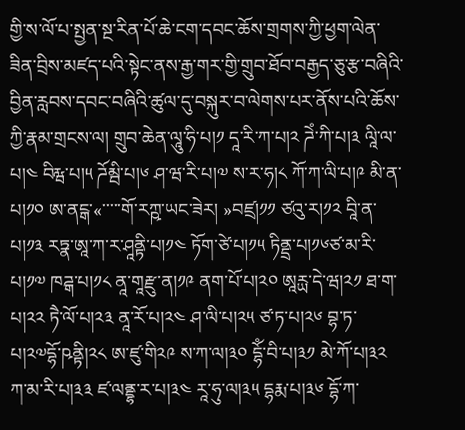གྱི་ས་ལོ་པ་སྤྱན་སྔ་རིན་པོ་ཆེ་ངག་དབང་ཆོས་གྲགས་ཀྱི་ཕྱག་ལེན་ཟིན་བྲིས་མཛད་པའི་སྟེང་ནས་རྒྱ་གར་གྱི་གྲུབ་ཐོབ་བརྒྱད་ཅུ་རྩ་བཞིའི་བྱིན་རླབས་དབང་བཞིའི་ཚུལ་དུ་བསྐུར་བ་ལེགས་པར་ནོས་པའི་ཆོས་ཀྱི་རྣམ་གྲངས་ལ། གྲུབ་ཆེན་ལཱུ་ཧི་པ།༡ དཱ་རི་ཀ་པ།༢ ཌེཾ་ཀི་པ།༣ ལཱི་ལ་པ།༤ བིརྺ་པ།༥ ཌོམྦི་པ།༦ ཤ་ཝ་རི་པ།༧ ས་ར་ཧ།༨ ཀོ་ཀ་ལི་པ།༩ མི་ན་པ།༡༠ ཨ་ནངྒ་«་་་་་གོ་རཀྵ་ཡང་ཟེར། »བཛྲ།༡༡ ཙའུ་ར།༡༢ བཱི་ན་པ།༡༣ རཏྣ་ཨཱ་ཀ་ར་ཤཱནྟི་པ།༡༤ ཏོག་ཙེ་པ།༡༥ ཏིནྡྲ་པ།༡༦ཙ་མ་རི་པ།༡༧ ཁཌྒ་པ།༡༨ ནཱ་གཱརྫུ་ན།༡༩ ནག་པོ་པ།༢༠ ཨཱརྻ་དེ་ཝ།༢༡ ཐ་ག་པ།༢༢ ཏཻ་ལོ་པ།༢༣ ནཱ་རོ་པ།༢༤ ཤ་ལི་པ།༢༥ ཙ་ཏ་པ།༢༦ བྷ་ཏ་པ།༢༧དྷོ་ཥནྟི།༢༨ ཨ་ཛུ་གི༢༩ ས་ཀ་ལ།༣༠ དྷོཾ་བི་པ།༣༡ མེ་ཀོ་པ།༣༢ ཀ་མ་རི་པ།༣༣ ཛ་ལནྡྷ་ར་པ།༣༤ རཱ་ཧུ་ལ།༣༥ དྷརྨ་པ།༣༦ དྷོ་ཀ་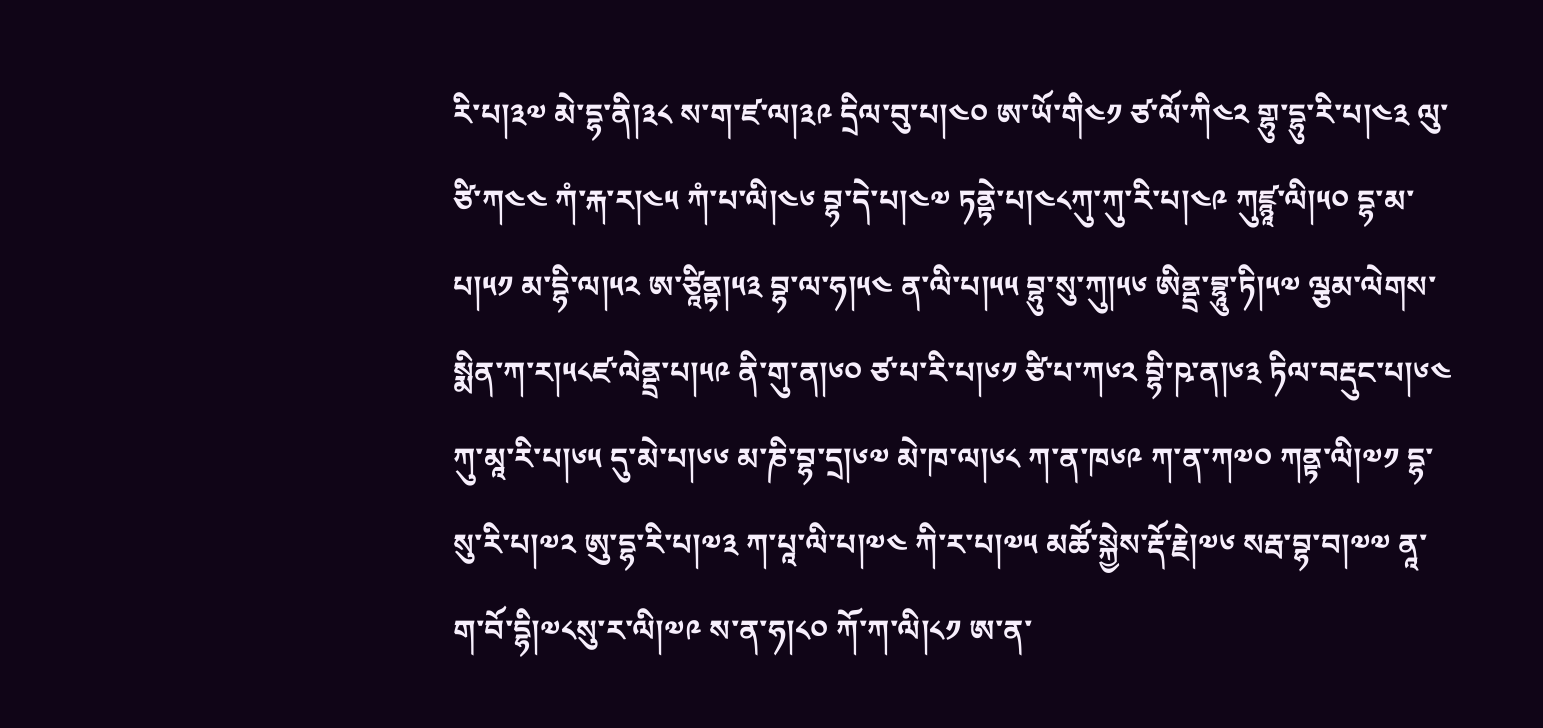རི་པ།༣༧ མེ་དྷ་ནི།༣༨ ས་ག་ཛ་ལ།༣༩ དྲིལ་བུ་པ།༤༠ ཨ་ཡོ་གི༤༡ ཙ་ལོ་ཀི༤༢ གྷུ་དྷུ་རི་པ།༤༣ ལུ་ཙི་ཀ༤༤ ཀཾ་རྐ་ར།༤༥ ཀཾ་པ་ལི།༤༦ བྷ་དེ་པ།༤༧ ཏནྟེ་པ།༤༨ཀུ་ཀུ་རི་པ།༤༩ ཀུཛྙཱ་ལི།༥༠ དྷ་མ་པ།༥༡ མ་དྷི་ལ།༥༢ ཨ་ཙཱིནྟ།༥༣ བྷ་ལ་ཧ།༥༤ ན་ལི་པ།༥༥ བྷུ་སུ་ཀུ།༥༦ ཨིནྡྲ་བྷཱུ་ཏི།༥༧ ལྕམ་ལེགས་སྨིན་ཀ་ར།༥༨ཛ་ལེནྡྲ་པ།༥༩ ནི་གུ་ན།༦༠ ཙ་པ་རི་པ།༦༡ ཙི་པ་ཀ༦༢ བྷི་ཥ་ན།༦༣ ཏིལ་བརྡུང་པ།༦༤ ཀུ་མཱ་རི་པ།༦༥ དུ་མེ་པ།༦༦ མ་ཎི་བྷ་དྲ།༦༧ མེ་ཁ་ལ།༦༨ ཀ་ན་ཁ༦༩ ཀ་ན་ཀ༧༠ ཀནྟ་ལི།༧༡ དྷ་སུ་རི་པ།༧༢ ཨུ་དྷ་རི་པ།༧༣ ཀ་པཱ་ལི་པ།༧༤ ཀི་ར་པ།༧༥ མཚོ་སྐྱེས་རྡོ་རྗེ།༧༦ སརྦ་བྷ་བ།༧༧ ནཱ་ག་བོ་དྷི།༧༨སུ་ར་ལི།༧༩ ས་ན་ཧ།༨༠ ཀོ་ཀ་ལི།༨༡ ཨ་ན་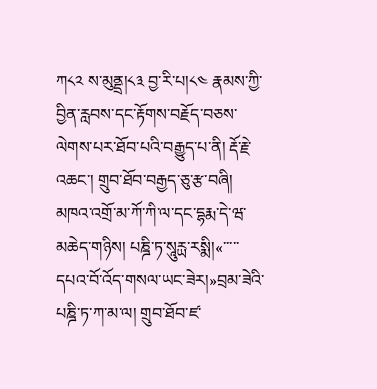ཀ༨༢ ས་མུནྡྲ།༨༣ བྱ་རི་པ།༨༤ རྣམས་ཀྱི་བྱིན་རླབས་དང་རྟོགས་བརྗོད་བཅས་ལེགས་པར་ཐོབ་པའི་བརྒྱུད་པ་ནི། རྡོ་རྗེ་འཆང་། གྲུབ་ཐོབ་བརྒྱད་ཅུ་རྩ་བཞི། མཁའ་འགྲོ་མ་ཀོ་ཀི་ལ་དང་དྷརྨ་དེ་ཝ་མཆེད་གཉིས། པཎྜི་ཏ་སཱུརྻ་རསྨི།«་་་་་དཔའ་བོ་འོད་གསལ་ཡང་ཟེར།»བྲམ་ཟེའི་པཎྜི་ཏ་ཀ་མ་ལ། གྲུབ་ཐོབ་ཛ་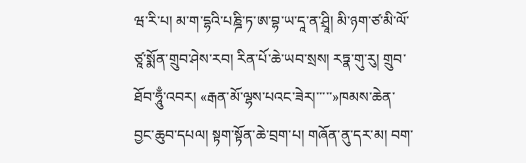ཝ་རི་པ། མ་ག་དྷའི་པཎྜི་ཏ་ཨ་བྷ་ཡ་དཱ་ན་ཤྲཱི། མི་ཉག་ཙ་མི་ལོ་ཙཱ་སྨོན་གྲུབ་ཤེས་རབ། རིན་པོ་ཆེ་ཡབ་སྲས། རཏྣ་གུ་རུ། གྲུབ་ཐོབ་ཧཱུྃ་འབར། «རྒན་མོ་ལྷས་པའང་ཟེར།་་་་་»ཁམས་ཆེན་བྱང་ཆུབ་དཔལ། སྟག་སྟོན་ཆེ་བྲག་པ། གཞོན་ནུ་དར་མ། བག་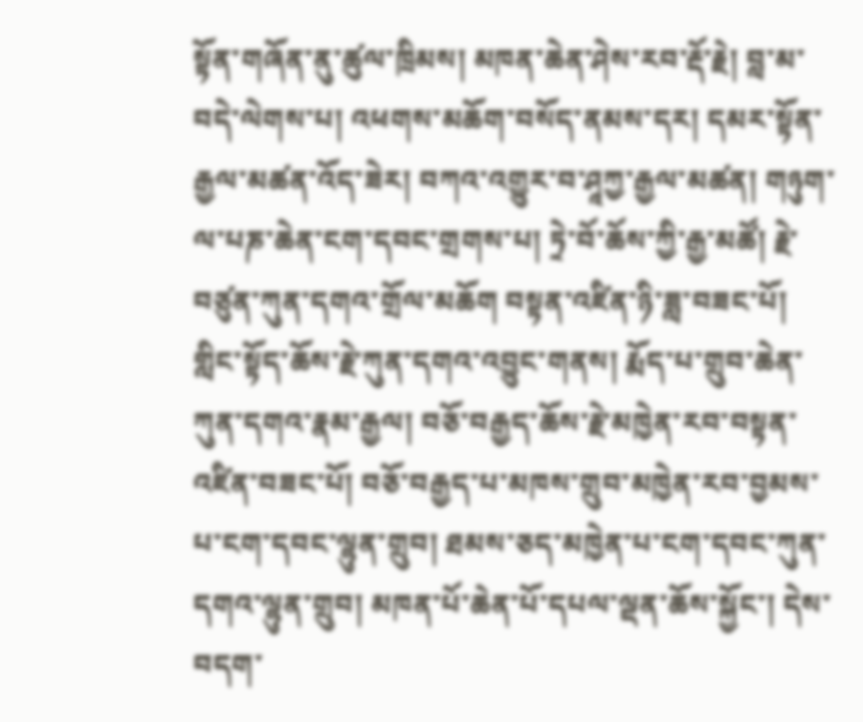སྟོན་གཞོན་ནུ་ཚུལ་ཁྲིམས། མཁན་ཆེན་ཤེས་རབ་རྡོ་རྗེ། བླ་མ་བདེ་ལེགས་པ། འཕགས་མཆོག་བསོད་ནམས་དར། དམར་སྟོན་རྒྱལ་མཚན་འོད་ཟེར། བཀའ་འགྱུར་བ་ཤཱཀྱ་རྒྱལ་མཚན། གཉུག་ལ་པཎ་ཆེན་ངག་དབང་གྲགས་པ། ཏྲེ་བོ་ཆོས་ཀྱི་རྒྱ་མཚོ། རྗེ་བཙུན་ཀུན་དགའ་གྲོལ་མཆོག བསྟན་འཛིན་ཉི་ཟླ་བཟང་པོ། གླིང་སྟོད་ཆོས་རྗེ་ཀུན་དགའ་འབྱུང་གནས། རྨོད་པ་གྲུབ་ཆེན་ཀུན་དགའ་རྣམ་རྒྱལ། བཅོ་བརྒྱད་ཆོས་རྗེ་མཁྱེན་རབ་བསྟན་འཛིན་བཟང་པོ། བཅོ་བརྒྱད་པ་མཁས་གྲུབ་མཁྱེན་རབ་བྱམས་པ་ངག་དབང་ལྷུན་གྲུབ། ཐམས་ཅད་མཁྱེན་པ་ངག་དབང་ཀུན་དགའ་ལྷུན་གྲུབ། མཁན་པོ་ཆེན་པོ་དཔལ་ལྡན་ཆོས་སྐྱོང་། དེས་བདག་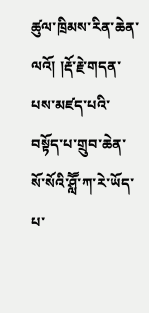ཚུལ་ཁྲིམས་རིན་ཆེན་ལའོ། །རྡོ་རྗེ་གདན་པས་མཛད་པའི་བསྟོད་པ་གྲུབ་ཆེན་སོ་སོའི་ཤླཽ་ཀ་རེ་ཡོད་པ་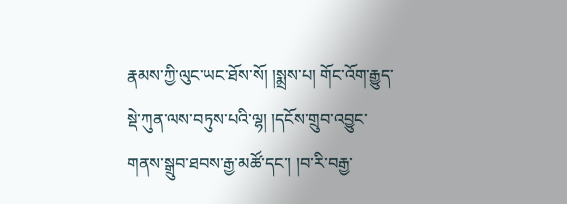རྣམས་ཀྱི་ལུང་ཡང་ཐོས་སོ། །སྨྲས་པ། གོང་འོག་རྒྱུད་སྡེ་ཀུན་ལས་བཏུས་པའི་ལྷ། །དངོས་གྲུབ་འབྱུང་གནས་སྒྲུབ་ཐབས་རྒྱ་མཚོ་དང་། །བ་རི་བརྒྱ་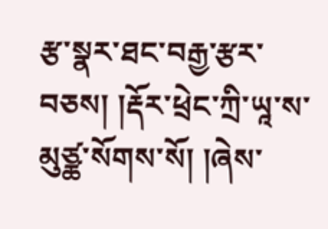རྩ་སྣར་ཐང་བརྒྱ་རྩར་བཅས། །རྡོར་ཕྲེང་ཀྲི་ཡཱ་ས་མུཙྪ་སོགས་སོ། །ཞེས་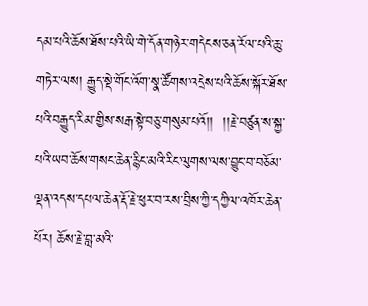དམ་པའི་ཆོས་ཐོས་པའི་ཡི་གེ་དོན་གཉེར་གདེངས་ཅན་རོལ་པའི་ཆུ་གཏེར་ལས། རྒྱུད་སྡེ་གོང་འོག་སྣ་ཚོགས་འདྲེས་པའི་ཆོས་སྐོར་ཐོས་པའི་བརྒྱུད་རིམ་གྱིས་སརྒ་སྟེ་བཅུ་གསུམ་པའོ།།  །།རྗེ་བཙུན་ས་སྐྱ་པའི་ཡབ་ཆོས་གསང་ཆེན་རྙིང་མའི་རིང་ལུགས་ལས་བྱུང་བ་བཅོམ་ལྡན་འདས་དཔལ་ཆེན་རྡོ་རྗེ་ཕུར་བ་རས་བྲིས་ཀྱི་དཀྱིལ་འཁོར་ཆེན་པོར། ཆོས་རྗེ་བླ་མའི་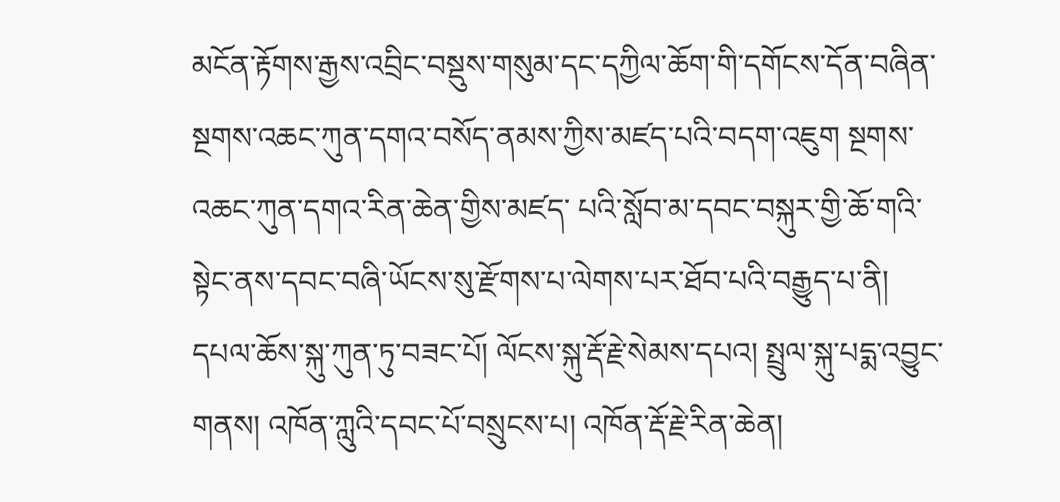མངོན་རྟོགས་རྒྱས་འབྲིང་བསྡུས་གསུམ་དང་དཀྱིལ་ཆོག་གི་དགོངས་དོན་བཞིན་སྔགས་འཆང་ཀུན་དགའ་བསོད་ནམས་ཀྱིས་མཛད་པའི་བདག་འཇུག སྔགས་འཆང་ཀུན་དགའ་རིན་ཆེན་གྱིས་མཛད་ པའི་སློབ་མ་དབང་བསྐུར་གྱི་ཆོ་གའི་སྟེང་ནས་དབང་བཞི་ཡོངས་སུ་རྫོགས་པ་ལེགས་པར་ཐོབ་པའི་བརྒྱུད་པ་ནི། དཔལ་ཆོས་སྐུ་ཀུན་ཏུ་བཟང་པོ། ལོངས་སྐུ་རྡོ་རྗེ་སེམས་དཔའ། སྤྲུལ་སྐུ་པདྨ་འབྱུང་གནས། འཁོན་ཀླུའི་དབང་པོ་བསྲུངས་པ། འཁོན་རྡོ་རྗེ་རིན་ཆེན།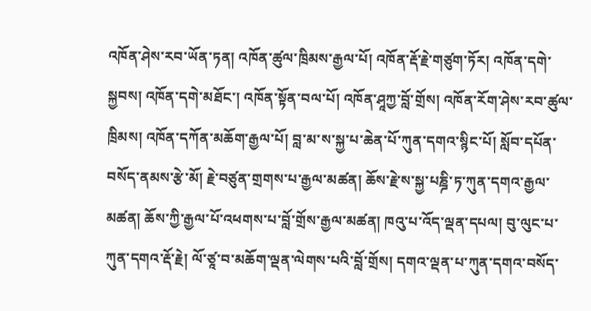འཁོན་ཤེས་རབ་ཡོན་ཏན། འཁོན་ཚུལ་ཁྲིམས་རྒྱལ་པོ། འཁོན་རྡོ་རྗེ་གཙུག་ཏོར། འཁོན་དགེ་སྐྱབས། འཁོན་དགེ་མཐོང་། འཁོན་སྟོན་བལ་པོ། འཁོན་ཤཱཀྱ་བློ་གྲོས། འཁོན་རོག་ཤེས་རབ་ཚུལ་ཁྲིམས། འཁོན་དཀོན་མཆོག་རྒྱལ་པོ། བླ་མ་ས་སྐྱ་པ་ཆེན་པོ་ཀུན་དགའ་སྙིང་པོ། སློབ་དཔོན་བསོད་ནམས་རྩེ་མོ། རྗེ་བཙུན་གྲགས་པ་རྒྱལ་མཚན། ཆོས་རྗེ་ས་སྐྱ་པཎྜི་ཏ་ཀུན་དགའ་རྒྱལ་མཚན། ཆོས་ཀྱི་རྒྱལ་པོ་འཕགས་པ་བློ་གྲོས་རྒྱལ་མཚན། ཁའུ་པ་འོད་ལྡན་དཔལ། བུ་ལུང་པ་ཀུན་དགའ་རྡོ་རྗེ། ལོ་ཙཱ་བ་མཆོག་ལྡན་ལེགས་པའི་བློ་གྲོས། དགའ་ལྡན་པ་ཀུན་དགའ་བསོད་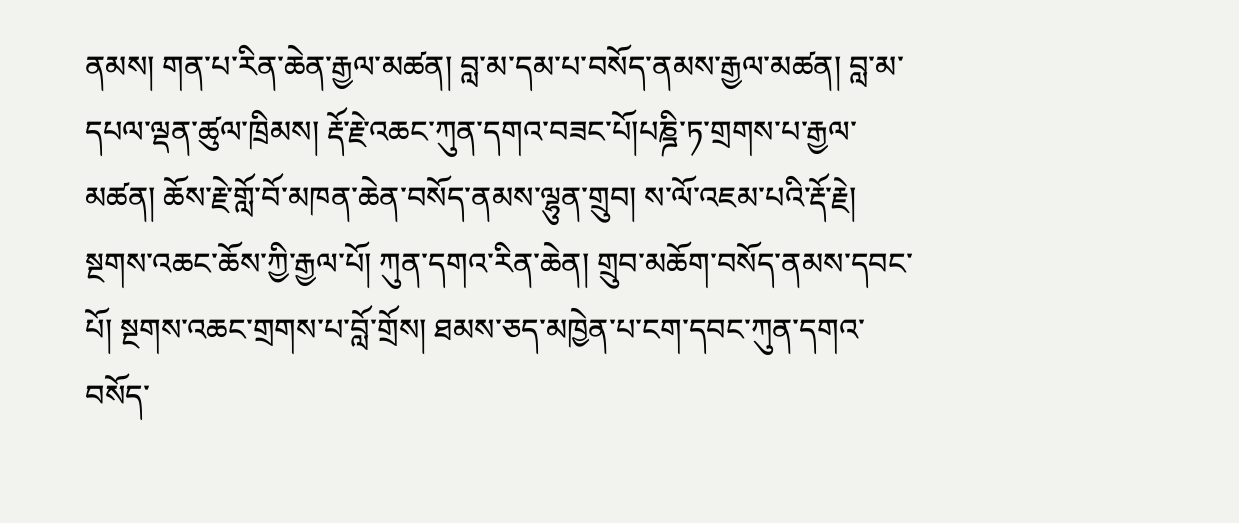ནམས། གན་པ་རིན་ཆེན་རྒྱལ་མཚན། བླ་མ་དམ་པ་བསོད་ནམས་རྒྱལ་མཚན། བླ་མ་དཔལ་ལྡན་ཚུལ་ཁྲིམས། རྡོ་རྗེ་འཆང་ཀུན་དགའ་བཟང་པོ།པཎྜི་ཏ་གྲགས་པ་རྒྱལ་མཚན། ཆོས་རྗེ་གློ་བོ་མཁན་ཆེན་བསོད་ནམས་ལྷུན་གྲུབ། ས་ལོ་འཇམ་པའི་རྡོ་རྗེ། སྔགས་འཆང་ཆོས་ཀྱི་རྒྱལ་པོ། ཀུན་དགའ་རིན་ཆེན། གྲུབ་མཆོག་བསོད་ནམས་དབང་པོ། སྔགས་འཆང་གྲགས་པ་བློ་གྲོས། ཐམས་ཅད་མཁྱེན་པ་ངག་དབང་ཀུན་དགའ་བསོད་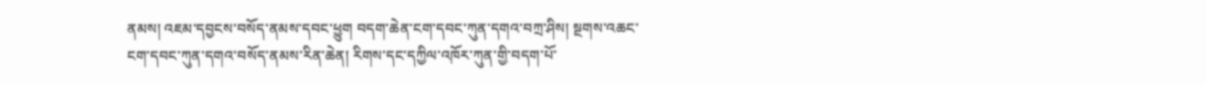ནམས། འཇམ་དབྱངས་བསོད་ནམས་དབང་ཕྱུག བདག་ཆེན་ངག་དབང་ཀུན་དགའ་བཀྲ་ཤིས། སྔགས་འཆང་ངག་དབང་ཀུན་དགའ་བསོད་ནམས་རིན་ཆེན། རིགས་དང་དཀྱིལ་འཁོར་ཀུན་གྱི་བདག་པོ་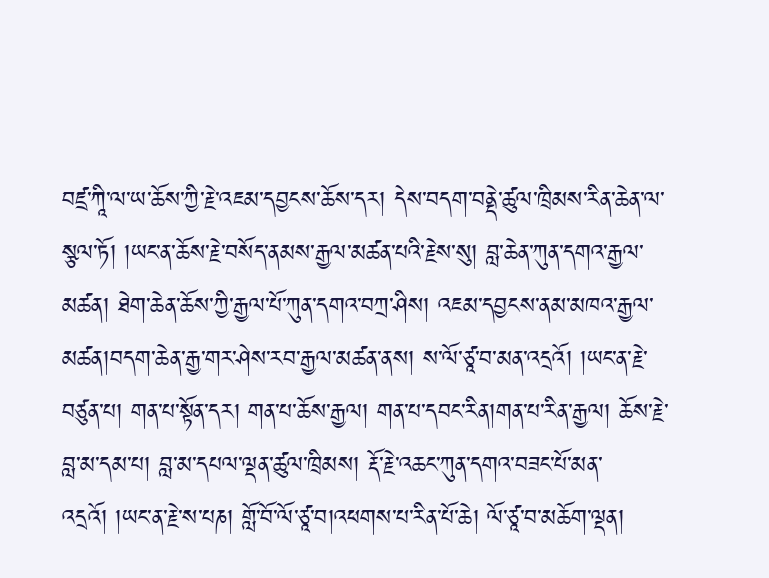བཛྲ་ཀཱི་ལ་ཡ་ཆོས་ཀྱི་རྗེ་འཇམ་དབྱངས་ཆོས་དར། དེས་བདག་བནྡེ་ཚུལ་ཁྲིམས་རིན་ཆེན་ལ་སྩལ་ཏོ། །ཡང་ན་ཆོས་རྗེ་བསོད་ནམས་རྒྱལ་མཚན་པའི་རྗེས་སུ། བླ་ཆེན་ཀུན་དགའ་རྒྱལ་མཚན། ཐེག་ཆེན་ཆོས་ཀྱི་རྒྱལ་པོ་ཀུན་དགའ་བཀྲ་ཤིས། འཇམ་དབྱངས་ནམ་མཁའ་རྒྱལ་མཚན།བདག་ཆེན་རྒྱ་གར་ཤེས་རབ་རྒྱལ་མཚན་ནས། ས་ལོ་ཙཱ་བ་མན་འདྲའོ། །ཡང་ན་རྗེ་བཙུན་པ། གན་པ་སྟོན་དར། གན་པ་ཆོས་རྒྱལ། གན་པ་དབང་རིན།གན་པ་རིན་རྒྱལ། ཆོས་རྗེ་བླ་མ་དམ་པ། བླ་མ་དཔལ་ལྡན་ཚུལ་ཁྲིམས། རྡོ་རྗེ་འཆང་ཀུན་དགའ་བཟང་པོ་མན་འདྲའོ། །ཡང་ན་རྗེ་ས་པཎ། གློ་བོ་ལོ་ཙཱ་བ།འཕགས་པ་རིན་པོ་ཆེ། ལོ་ཙཱ་བ་མཆོག་ལྡན།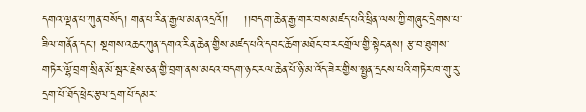དགའ་ལྡན་པ་ཀུན་བསོད། གན་པ་རིན་རྒྱལ་མན་འདྲའོ།།    །།བདག་ཆེན་རྒྱ་གར་བས་མཛད་པའི་ཕྲིན་ལས་ཀྱི་གཞུང་དྲེགས་པ་ཟིལ་གནོན་དང་། སྔགས་འཆང་ཀུན་དགའ་རིན་ཆེན་གྱིས་མཛད་པའི་དབང་ཆོག་མཐོང་བ་རང་གྲོལ་གྱི་སྟེང་ནས། རྩ་བ་ཐུགས་གཏེར་ལྷོ་བྲག་སྲིན་མོ་སྦར་རྗེས་ཅན་གྱི་བྲག་ནས་མངའ་བདག་ཉང་རལ་ཆེན་པོ་ཉི་མ་འོད་ཟེར་གྱིས་སྤྱན་དྲངས་པའི་གཏེར་ཁ་གུ་རུ་དྲག་པོ་ཐོད་ཕྲེང་རྩལ་དྲག་པོ་དམར་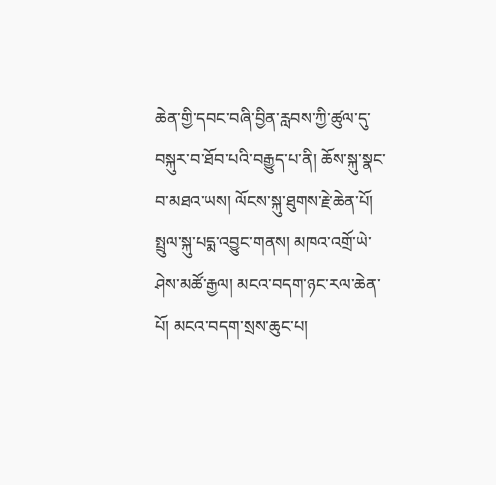ཆེན་གྱི་དབང་བཞི་བྱིན་རླབས་ཀྱི་ཚུལ་དུ་བསྐུར་བ་ཐོབ་པའི་བརྒྱུད་པ་ནི། ཆོས་སྐུ་སྣང་བ་མཐའ་ཡས། ལོངས་སྐུ་ཐུགས་རྗེ་ཆེན་པོ། སྤྲུལ་སྐུ་པདྨ་འབྱུང་གནས། མཁའ་འགྲོ་ཡེ་ཤེས་མཚོ་རྒྱལ། མངའ་བདག་ཉང་རལ་ཆེན་པོ། མངའ་བདག་སྲས་ཆུང་པ།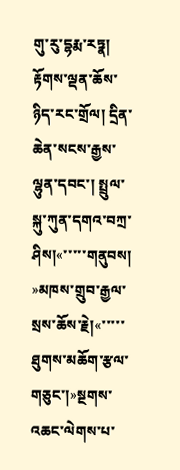གུ་རུ་དྷརྨ་རཏྣ། རྟོགས་ལྡན་ཆོས་ཉིད་རང་གྲོལ། དྲིན་ཆེན་སངས་རྒྱས་ལྷུན་དབང་། སྤྲུལ་སྐུ་ཀུན་དགའ་བཀྲ་ཤིས།«་་་་་གནུབས། »མཁས་གྲུབ་རྒྱལ་སྲས་ཆོས་རྗེ།«་་་་་ཐུགས་མཆོག་རྩལ་གཅུང་།»སྔགས་འཆང་ལེགས་པ་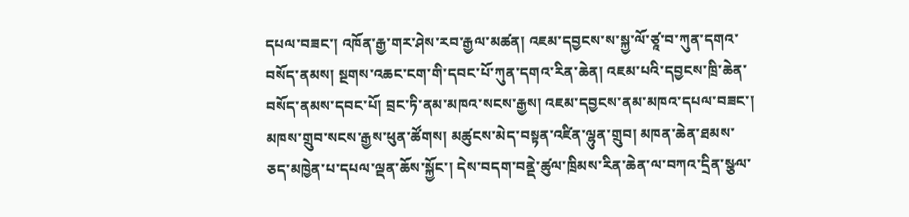དཔལ་བཟང་། འཁོན་རྒྱ་གར་ཤེས་རབ་རྒྱལ་མཚན། འཇམ་དབྱངས་ས་སྐྱ་ལོ་ཙཱ་བ་ཀུན་དགའ་བསོད་ནམས། སྔགས་འཆང་ངག་གི་དབང་པོ་ཀུན་དགའ་རིན་ཆེན། འཇམ་པའི་དབྱངས་ཁྲི་ཆེན་བསོད་ནམས་དབང་པོ། བྲང་ཏི་ནམ་མཁའ་སངས་རྒྱས། འཇམ་དབྱངས་ནམ་མཁའ་དཔལ་བཟང་། མཁས་གྲུབ་སངས་རྒྱས་ཕུན་ཚོགས། མཚུངས་མེད་བསྟན་འཛིན་ལྷུན་གྲུབ། མཁན་ཆེན་ཐམས་ཅད་མཁྱེན་པ་དཔལ་ལྡན་ཆོས་སྐྱོང་། དེས་བདག་བནྡེ་ཚུལ་ཁྲིམས་རིན་ཆེན་ལ་བཀའ་དྲིན་སྩལ་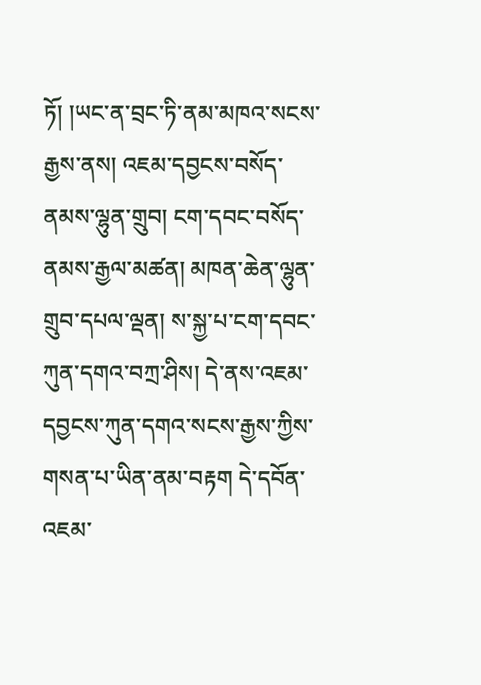ཏོ། །ཡང་ན་བྲང་ཏི་ནམ་མཁའ་སངས་རྒྱས་ནས། འཇམ་དབྱངས་བསོད་ནམས་ལྷུན་གྲུབ། ངག་དབང་བསོད་ནམས་རྒྱལ་མཚན། མཁན་ཆེན་ལྷུན་གྲུབ་དཔལ་ལྡན། ས་སྐྱ་པ་ངག་དབང་ཀུན་དགའ་བཀྲ་ཤིས། དེ་ནས་འཇམ་དབྱངས་ཀུན་དགའ་སངས་རྒྱས་ཀྱིས་གསན་པ་ཡིན་ནམ་བརྟག དེ་དབོན་འཇམ་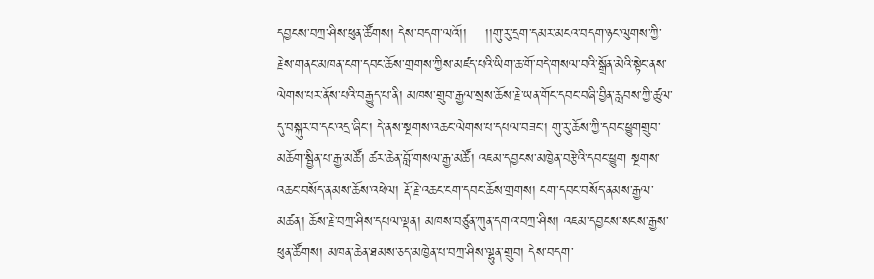དབྱངས་བཀྲ་ཤིས་ཕུན་ཚོགས། དེས་བདག་ལའོ།།    །།གུ་རུ་དྲག་དམར་མངའ་བདག་ཉང་ལུགས་ཀྱི་རྗེས་གནང་མཁན་ངག་དབང་ཆོས་གྲགས་ཀྱིས་མཛད་པའི་ཡིག་ཆ་གོ་བདེ་གསལ་བའི་སྒྲོན་མེའི་སྟེང་ནས་ལེགས་པར་ནོས་པའི་བརྒྱུད་པ་ནི། མཁས་གྲུབ་རྒྱལ་སྲས་ཆོས་རྗེ་ཡན་གོང་དབང་བཞི་བྱིན་རླབས་ཀྱི་ཚུལ་དུ་བསྐུར་བ་དང་འདྲ་ཞིང་། དེ་ནས་སྔགས་འཆང་ལེགས་པ་དཔལ་བཟང་། གུ་རུ་ཆོས་ཀྱི་དབང་ཕྱུགགྲུབ་མཆོག་སྦྱིན་པ་རྒྱ་མཚོ། ཚར་ཆེན་བློ་གསལ་རྒྱ་མཚོ། འཇམ་དབྱངས་མཁྱེན་བརྩེའི་དབང་ཕྱུག སྔགས་འཆང་བསོད་ནམས་ཆོས་འཕེལ། རྡོ་རྗེ་འཆང་ངག་དབང་ཆོས་གྲགས། ངག་དབང་བསོད་ནམས་རྒྱལ་མཚན། ཆོས་རྗེ་བཀྲ་ཤིས་དཔལ་ལྡན། མཁས་བཙུན་ཀུན་དགའ་བཀྲ་ཤིས། འཇམ་དབྱངས་སངས་རྒྱས་ཕུན་ཚོགས། མཁན་ཆེན་ཐམས་ཅད་མཁྱེན་པ་བཀྲ་ཤིས་ལྷུན་གྲུབ། དེས་བདག་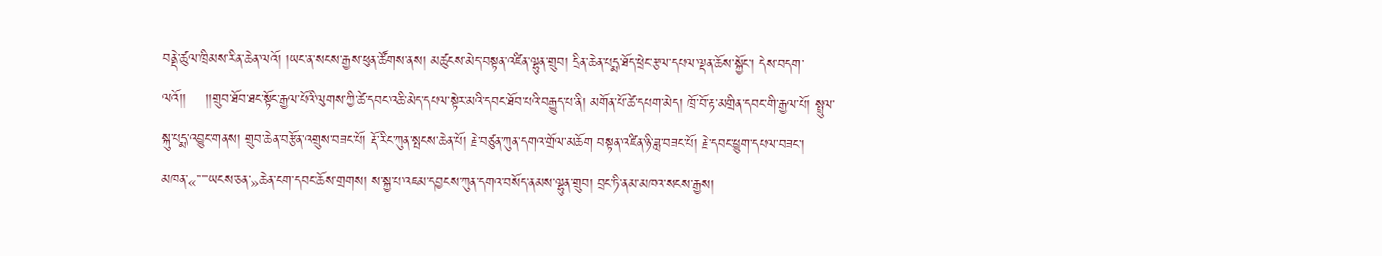བནྡེ་ཚུལ་ཁྲིམས་རིན་ཆེན་ལའོ། །ཡང་ན་སངས་རྒྱས་ཕུན་ཚོགས་ནས། མཚུངས་མེད་བསྟན་འཛིན་ལྷུན་གྲུབ། དྲིན་ཆེན་པདྨ་ཐོད་ཕྲེང་རྩལ་དཔལ་ལྡན་ཆོས་སྐྱོང་། དེས་བདག་ལའོ།།    །།གྲུབ་ཐོབ་ཐང་སྟོང་རྒྱལ་པོའི་ལུགས་ཀྱི་ཚེ་དབང་འཆི་མེད་དཔལ་སྟེར་མའི་དབང་ཐོབ་པའི་བརྒྱུད་པ་ནི། མགོན་པོ་ཚེ་དཔག་མེད། ཁྲོ་བོ་རྟ་མགྲིན་དབང་གི་རྒྱལ་པོ། སྤྲུལ་སྐུ་པདྨ་འབྱུང་གནས། གྲུབ་ཆེན་བརྩོན་འགྲུས་བཟང་པོ། རྡོ་རིང་ཀུན་སྤངས་ཆེན་པོ། རྗེ་བཙུན་ཀུན་དགའ་གྲོལ་མཆོག བསྟན་འཛིན་ཉི་ཟླ་བཟང་པོ། རྗེ་དབང་ཕྱུག་དཔལ་བཟང་། མཁན་«་་་་་ཡངས་ཅན་»ཆེན་ངག་དབང་ཆོས་གྲགས། ས་སྐྱ་པ་འཇམ་དབྱངས་ཀུན་དགའ་བསོད་ནམས་ལྷུན་གྲུབ། བྲང་ཏི་ནམ་མཁའ་སངས་རྒྱས།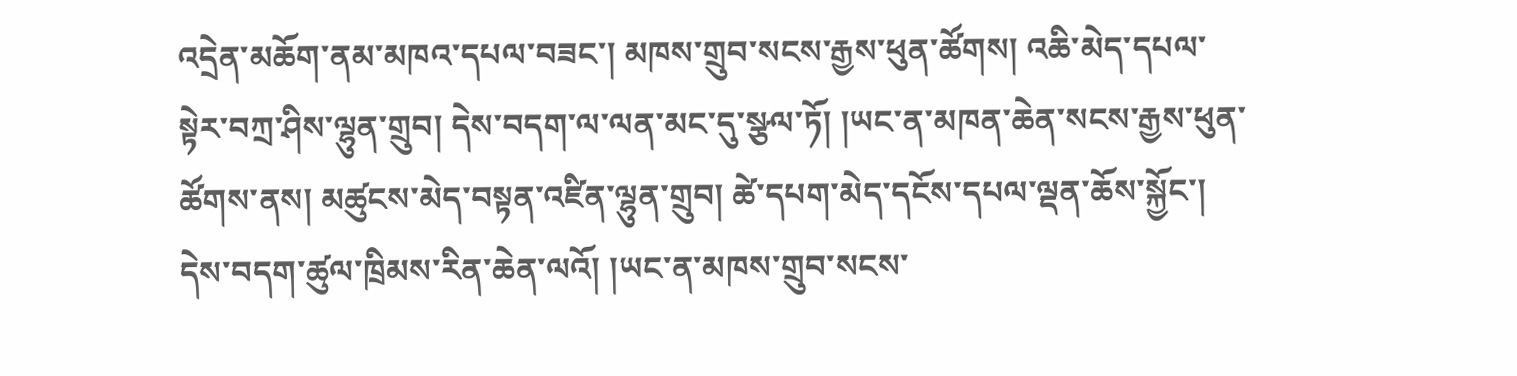འདྲེན་མཆོག་ནམ་མཁའ་དཔལ་བཟང་། མཁས་གྲུབ་སངས་རྒྱས་ཕུན་ཚོགས། འཆི་མེད་དཔལ་སྟེར་བཀྲ་ཤིས་ལྷུན་གྲུབ། དེས་བདག་ལ་ལན་མང་དུ་སྩལ་ཏོ། །ཡང་ན་མཁན་ཆེན་སངས་རྒྱས་ཕུན་ཚོགས་ནས། མཚུངས་མེད་བསྟན་འཛིན་ལྷུན་གྲུབ། ཚེ་དཔག་མེད་དངོས་དཔལ་ལྡན་ཆོས་སྐྱོང་། དེས་བདག་ཚུལ་ཁྲིམས་རིན་ཆེན་ལའོ། །ཡང་ན་མཁས་གྲུབ་སངས་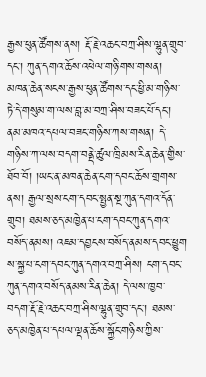རྒྱས་ཕུན་ཚོགས་ནས། རྡོ་རྗེ་འཆང་བཀྲ་ཤིས་ལྷུན་གྲུབ་དང་། ཀུན་དགའ་ཆོས་འཕེལ་གཉི་གས་གསན། མཁན་ཆེན་སངས་རྒྱས་ཕུན་ཚོགས་དང་ཕྱི་མ་གཉིས་ཏེ་དེ་གསུམ་ག་ལས་བླ་མ་བཀྲ་ཤིས་བཟང་པོ་དང་། ནམ་མཁའ་དཔལ་བཟང་གཉིས་ཀས་གསན། དེ་གཉིས་ཀ་ལས་བདག་བནྡེ་ཚུལ་ཁྲིམས་རིན་ཆེན་གྱིས་ཐོབ་བོ། །ཡང་ན་མཁན་ཆེན་ངག་དབང་ཆོས་གྲགས་ནས། རྒྱལ་སྲས་ངག་དབང་སྤྱན་སྔ་ཀུན་དགའ་དོན་གྲུབ། ཐམས་ཅད་མཁྱེན་པ་ངག་དབང་ཀུན་དགའ་བསོད་ནམས། འཇམ་དབྱངས་བསོད་ནམས་དབང་ཕྱུག ས་སྐྱ་པ་ངག་དབང་ཀུན་དགའ་བཀྲ་ཤིས། ངག་དབང་ཀུན་དགའ་བསོད་ནམས་རིན་ཆེན། དེ་ལས་ཁྱབ་བདག་རྡོ་རྗེ་འཆང་བཀྲ་ཤིས་ལྷུན་གྲུབ་དང་། ཐམས་ཅད་མཁྱེན་པ་དཔལ་ལྡན་ཆོས་སྐྱོང་གཉིས་ཀྱིས་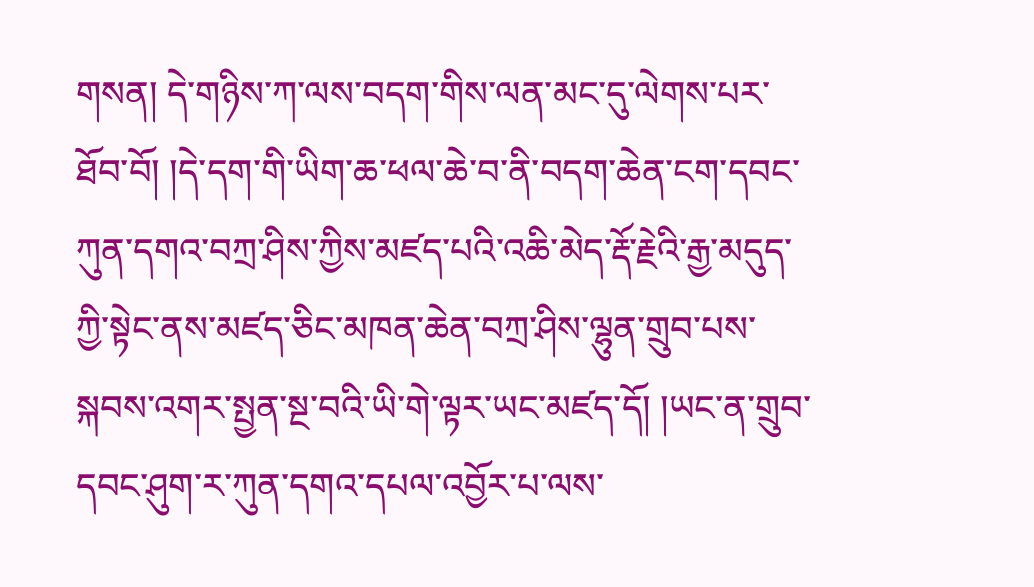གསན། དེ་གཉིས་ཀ་ལས་བདག་གིས་ལན་མང་དུ་ལེགས་པར་ཐོབ་བོ། །དེ་དག་གི་ཡིག་ཆ་ཕལ་ཆེ་བ་ནི་བདག་ཆེན་ངག་དབང་ཀུན་དགའ་བཀྲ་ཤིས་ཀྱིས་མཛད་པའི་འཆི་མེད་རྡོ་རྗེའི་རྒྱ་མདུད་ཀྱི་སྟེང་ནས་མཛད་ཅིང་མཁན་ཆེན་བཀྲ་ཤིས་ལྷུན་གྲུབ་པས་སྐབས་འགར་སྤྱན་སྔ་བའི་ཡི་གེ་ལྟར་ཡང་མཛད་དོ། །ཡང་ན་གྲུབ་དབང་ཤུག་ར་ཀུན་དགའ་དཔལ་འབྱོར་པ་ལས་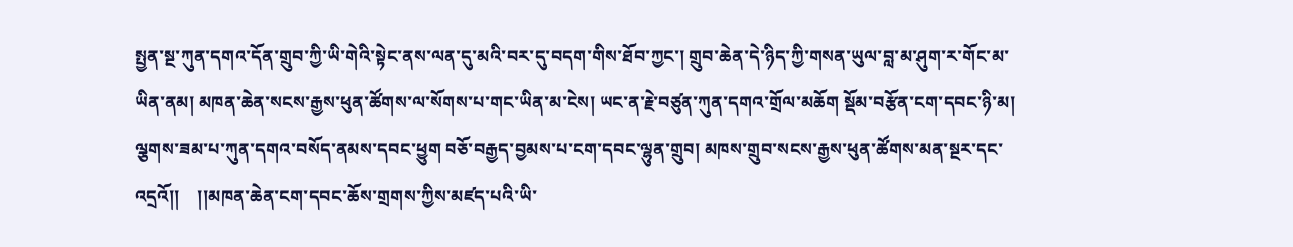སྤྱན་སྔ་ཀུན་དགའ་དོན་གྲུབ་ཀྱི་ཡི་གེའི་སྟེང་ནས་ལན་དུ་མའི་བར་དུ་བདག་གིས་ཐོབ་ཀྱང་། གྲུབ་ཆེན་དེ་ཉིད་ཀྱི་གསན་ཡུལ་བླ་མ་ཤུག་ར་གོང་མ་ཡིན་ནམ། མཁན་ཆེན་སངས་རྒྱས་ཕུན་ཚོགས་ལ་སོགས་པ་གང་ཡིན་མ་ངེས། ཡང་ན་རྗེ་བཙུན་ཀུན་དགའ་གྲོལ་མཆོག སྡོམ་བརྩོན་ངག་དབང་ཉི་མ། ལྕགས་ཟམ་པ་ཀུན་དགའ་བསོད་ནམས་དབང་ཕྱུག བཅོ་བརྒྱད་བྱམས་པ་ངག་དབང་ལྷུན་གྲུབ། མཁས་གྲུབ་སངས་རྒྱས་ཕུན་ཚོགས་མན་སྔར་དང་འདྲའོ།།    །།མཁན་ཆེན་ངག་དབང་ཆོས་གྲགས་ཀྱིས་མཛད་པའི་ཡི་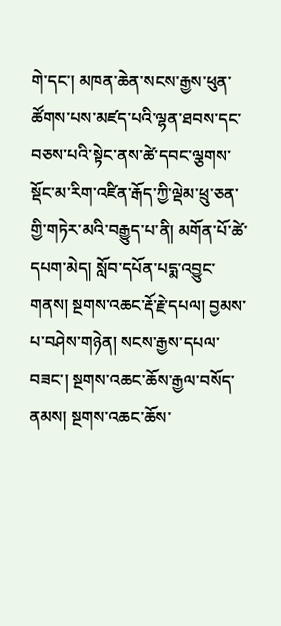གེ་དང་། མཁན་ཆེན་སངས་རྒྱས་ཕུན་ཚོགས་པས་མཛད་པའི་ལྷན་ཐབས་དང་བཅས་པའི་སྟེང་ནས་ཚེ་དབང་ལྕགས་སྡོང་མ་རིག་འཛིན་རྒོད་ཀྱི་ལྡེམ་ཕྲུ་ཅན་གྱི་གཏེར་མའི་བརྒྱུད་པ་ནི། མགོན་པོ་ཚེ་དཔག་མེད། སློབ་དཔོན་པདྨ་འབྱུང་གནས། སྔགས་འཆང་རྡོ་རྗེ་དཔལ། བྱམས་པ་བཤེས་གཉེན། སངས་རྒྱས་དཔལ་བཟང་། སྔགས་འཆང་ཆོས་རྒྱལ་བསོད་ནམས། སྔགས་འཆང་ཆོས་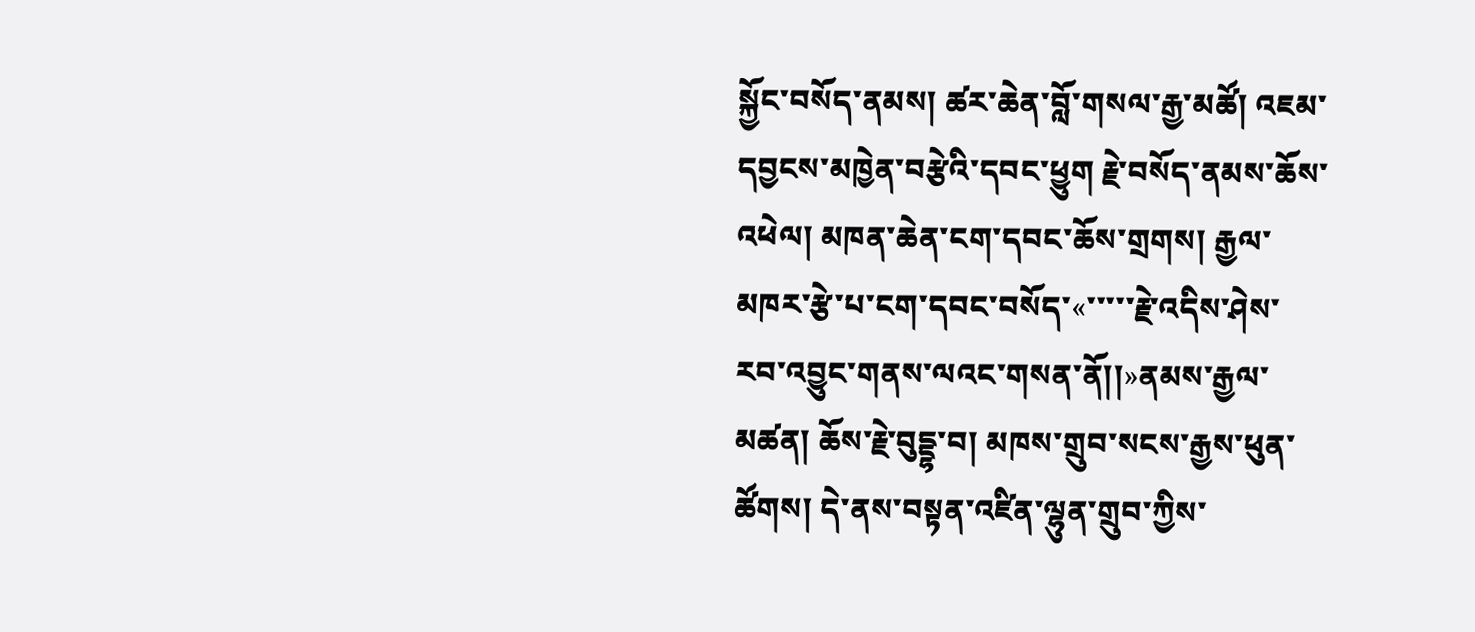སྐྱོང་བསོད་ནམས། ཚར་ཆེན་བློ་གསལ་རྒྱ་མཚོ། འཇམ་དབྱངས་མཁྱེན་བརྩེའི་དབང་ཕྱུག རྗེ་བསོད་ནམས་ཆོས་འཕེལ། མཁན་ཆེན་ངག་དབང་ཆོས་གྲགས། རྒྱལ་མཁར་རྩེ་པ་ངག་དབང་བསོད་«་་་་་རྗེ་འདིས་ཤེས་རབ་འབྱུང་གནས་ལའང་གསན་ནོ།།»ནམས་རྒྱལ་མཚན། ཆོས་རྗེ་བུདྡྷ་བ། མཁས་གྲུབ་སངས་རྒྱས་ཕུན་ཚོགས། དེ་ནས་བསྟན་འཛིན་ལྷུན་གྲུབ་ཀྱིས་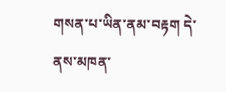གསན་པ་ཡིན་ནམ་བརྟག དེ་ནས་མཁན་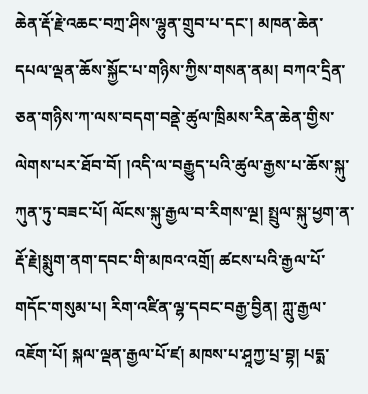ཆེན་རྡོ་རྗེ་འཆང་བཀྲ་ཤིས་ལྷུན་གྲུབ་པ་དང་། མཁན་ཆེན་དཔལ་ལྡན་ཆོས་སྐྱོང་པ་གཉིས་ཀྱིས་གསན་ནམ། བཀའ་དྲིན་ཅན་གཉིས་ཀ་ལས་བདག་བནྡེ་ཚུལ་ཁྲིམས་རིན་ཆེན་གྱིས་ལེགས་པར་ཐོབ་བོ། །འདི་ལ་བརྒྱུད་པའི་ཚུལ་རྒྱས་པ་ཆོས་སྐུ་ཀུན་ཏུ་བཟང་པོ། ལོངས་སྐུ་རྒྱལ་བ་རིགས་ལྔ། སྤྲུལ་སྐུ་ཕྱག་ན་རྡོ་རྗེ།སྨུག་ནག་དབང་གི་མཁའ་འགྲོ། ཚངས་པའི་རྒྱལ་པོ་གདོང་གསུམ་པ། རིག་འཛིན་ལྷ་དབང་བརྒྱ་བྱིན། ཀླུ་རྒྱལ་འཇོག་པོ། སྐལ་ལྡན་རྒྱལ་པོ་ཛ། མཁས་པ་ཤཱཀྱ་པྲ་བྷ། པདྨ་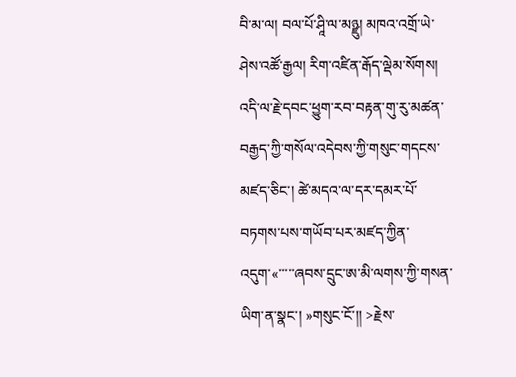བི་མ་ལ། བལ་པོ་ཤཱི་ལ་མཉྫུ། མཁའ་འགྲོ་ཡེ་ཤེས་འཚོ་རྒྱལ། རིག་འཛིན་རྒོད་ལྡེམ་སོགས། འདི་ལ་རྗེ་དབང་ཕྱུག་རབ་བརྟན་གུ་རུ་མཚན་བརྒྱད་ཀྱི་གསོལ་འདེབས་ཀྱི་གསུང་གདངས་མཛད་ཅིང་། ཚེ་མདའ་ལ་དར་དམར་པོ་བཏགས་པས་གཡོབ་པར་མཛད་ཀྱིན་འདུག་«་་་་་ཞབས་དྲུང་ཨ་མི་ལགས་ཀྱི་གསན་ཡིག་ན་སྣང་། »གསུང་ངོ་།། >རྗེས་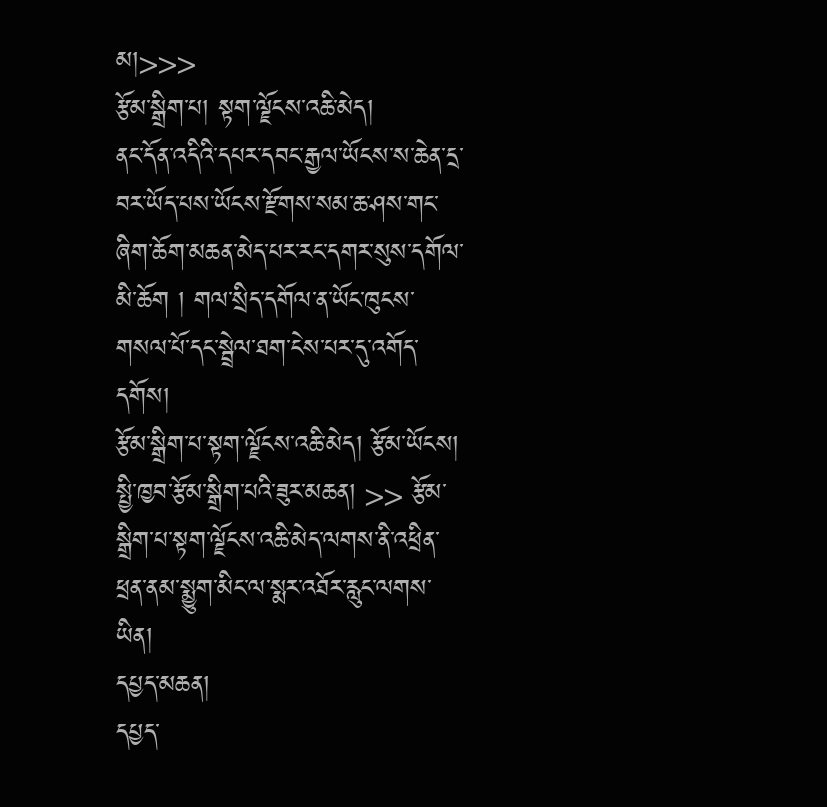མ།>>>
རྩོམ་སྒྲིག་པ། སྟག་ལྗོངས་འཆི་མེད།
ནང་དོན་འདིའི་དཔར་དབང་རྒྱལ་ཡོངས་ས་ཆེན་དྲ་བར་ཡོད་པས་ཡོངས་རྫོགས་སམ་ཆ་ཤས་གང་ཞིག་ཆོག་མཆན་མེད་པར་རང་དགར་སུས་དགོལ་མི་ཆོག ། གལ་སྲིད་དགོལ་ན་ཡོང་ཁུངས་གསལ་པོ་དང་སྦྲེལ་ཐག་ངེས་པར་དུ་འགོད་དགོས།
རྩོམ་སྒྲིག་པ་སྟག་ལྗོངས་འཆི་མེད། རྩོམ་ཡོངས།
སྤྱི་ཁྱབ་རྩོམ་སྒྲིག་པའི་ཟུར་མཆན། >> རྩོམ་སྒྲིག་པ་སྟག་ལྗོངས་འཆི་མེད་ལགས་ནི་འཕྲིན་ཕྲན་ནམ་སྨྱུག་མིང་ལ་སྨར་འཐོར་རླུང་ལགས་ཡིན།
དཔྱད་མཆན།
དཔྱད་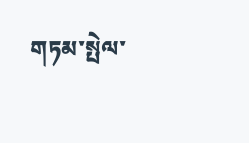གཏམ་སྤེལ་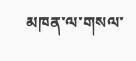མཁན་ལ་གསལ་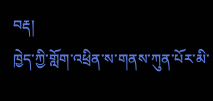བརྡ།
ཁྱེད་ཀྱི་གློག་འཕྲིན་ས་གནས་ཀུན་པོར་མི་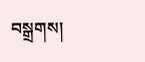བསྒྲགས།